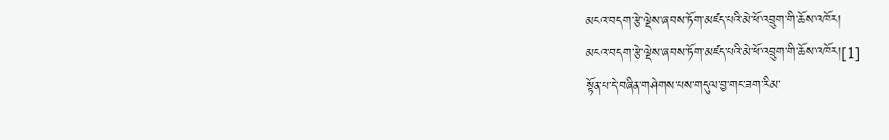མངའ་བདག་རྩེ་ལྡེས་ཞབས་ཏོག་མཛད་པའི་མེ་ཕོ་འབྲུག་གི་ཆོས་འཁོར།
མངའ་བདག་རྩེ་ལྡེས་ཞབས་ཏོག་མཛད་པའི་མེ་ཕོ་འབྲུག་གི་ཆོས་འཁོར།[1]
སྟོན་པ་དེ་བཞིན་གཤེགས་པས་གདུལ་བྱ་གང་ཟག་རིམ་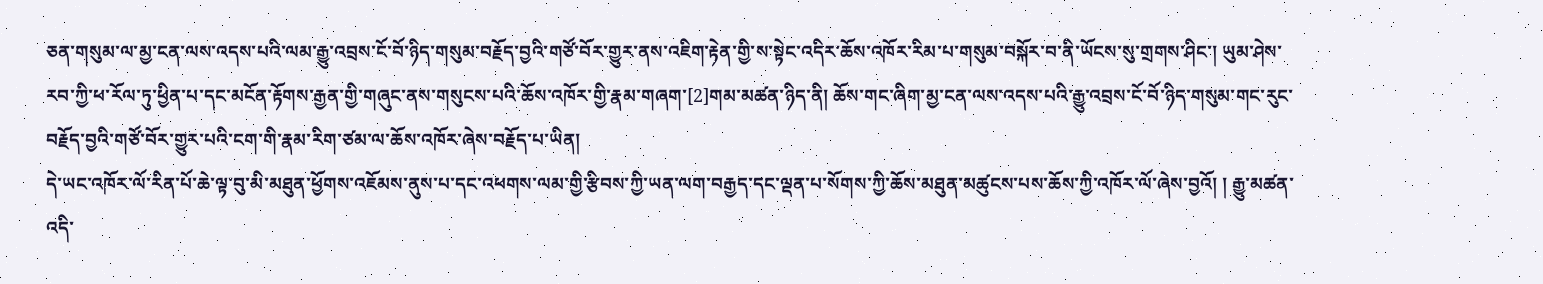ཅན་གསུམ་ལ་མྱ་ངན་ལས་འདས་པའི་ལམ་རྒྱུ་འབྲས་ངོ་བོ་ཉིད་གསུམ་བརྗོད་བྱའི་གཙོ་བོར་གྱུར་ནས་འཇིག་རྟེན་གྱི་ས་སྟེང་འདིར་ཆོས་འཁོར་རིམ་པ་གསུམ་བསྐོར་བ་ནི་ཡོངས་སུ་གྲགས་ཤིང་། ཡུམ་ཤེས་རབ་ཀྱི་ཕ་རོལ་ཏུ་ཕྱིན་པ་དང་མངོན་རྟོགས་རྒྱན་གྱི་གཞུང་ནས་གསུངས་པའི་ཆོས་འཁོར་གྱི་རྣམ་གཞག་[2]གམ་མཚན་ཉིད་ནི། ཆོས་གང་ཞིག་མྱ་ངན་ལས་འདས་པའི་རྒྱུ་འབྲས་ངོ་བོ་ཉིད་གསུམ་གང་རུང་བརྗོད་བྱའི་གཙོ་བོར་གྱུར་པའི་ངག་གི་རྣམ་རིག་ཙམ་ལ་ཆོས་འཁོར་ཞེས་བརྗོད་པ་ཡིན།
དེ་ཡང་འཁོར་ལོ་རིན་པོ་ཆེ་ལྟ་བུ་མི་མཐུན་ཕྱོགས་འཇོམས་ནུས་པ་དང་འཕགས་ལམ་གྱི་རྩིབས་ཀྱི་ཡན་ལག་བརྒྱད་དང་ལྡན་པ་སོགས་ཀྱི་ཆོས་མཐུན་མཚུངས་པས་ཆོས་ཀྱི་འཁོར་ལོ་ཞེས་བྱའོ། ། རྒྱུ་མཚན་འདི་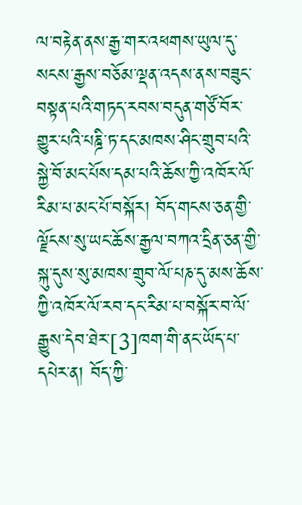ལ་བརྟེན་ནས་རྒྱ་གར་འཕགས་ཡུལ་དུ་སངས་རྒྱས་བཅོམ་ལྡན་འདས་ནས་བཟུང་བསྟན་པའི་གཏད་རབས་བདུན་གཙོ་བོར་གྱུར་པའི་པཎྜི་ཏ་དང་མཁས་ཤིང་གྲུབ་པའི་སྐྱེ་བོ་མང་པོས་དམ་པའི་ཆོས་ཀྱི་འཁོར་ལོ་རིམ་པ་མང་པོ་བསྐོར། བོད་གངས་ཅན་གྱི་ལྗོངས་སུ་ཡང་ཆོས་རྒྱལ་བཀའ་དྲིན་ཅན་གྱི་སྐུ་དུས་སུ་མཁས་གྲུབ་ལོ་པཎ་དུ་མས་ཆོས་ཀྱི་འཁོར་ལོ་རབ་དང་རིམ་པ་བསྐོར་བ་ལོ་རྒྱུས་དེབ་ཐེར་[3]ཁག་གི་ནང་ཡོད་པ་དཔེར་ན། བོད་ཀྱི་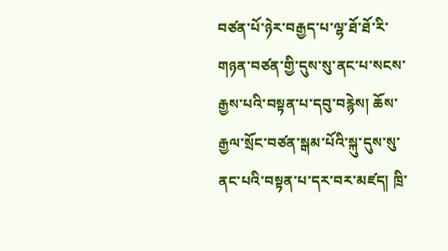བཙན་པོ་ཉེར་བརྒྱད་པ་ལྷ་ཐོ་ཐོ་རི་གཉན་བཙན་གྱི་དུས་སུ་ནང་པ་སངས་རྒྱས་པའི་བསྟན་པ་དབུ་བརྙེས། ཆོས་རྒྱལ་སྲོང་བཙན་སྒམ་པོའི་སྐུ་དུས་སུ་ནང་པའི་བསྟན་པ་དར་བར་མཛད། ཁྲི་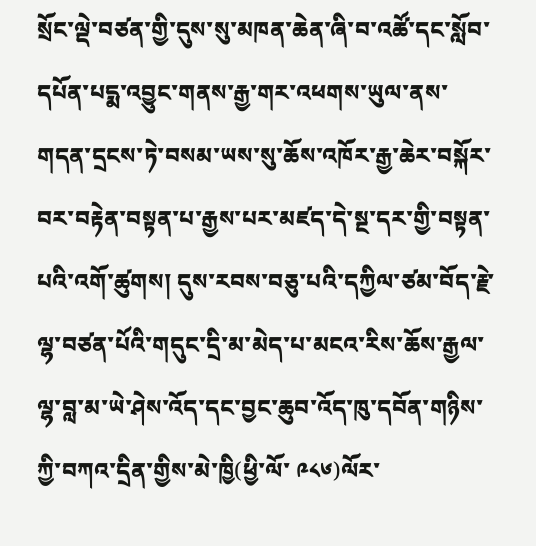སྲོང་ལྡེ་བཙན་གྱི་དུས་སུ་མཁན་ཆེན་ཞི་བ་འཚོ་དང་སློབ་དཔོན་པདྨ་འབྱུང་གནས་རྒྱ་གར་འཕགས་ཡུལ་ནས་གདན་དྲངས་ཏེ་བསམ་ཡས་སུ་ཆོས་འཁོར་རྒྱ་ཆེར་བསྐོར་བར་བརྟེན་བསྟན་པ་རྒྱས་པར་མཛད་དེ་སྔ་དར་གྱི་བསྟན་པའི་འགོ་ཚུགས། དུས་རབས་བཅུ་པའི་དཀྱིལ་ཙམ་བོད་རྗེ་ལྷ་བཙན་པོའི་གདུང་དྲི་མ་མེད་པ་མངའ་རིས་ཆོས་རྒྱལ་ལྷ་བླ་མ་ཡེ་ཤེས་འོད་དང་བྱང་ཆུབ་འོད་ཁུ་དབོན་གཉིས་ཀྱི་བཀའ་དྲིན་གྱིས་མེ་ཁྱི(ཕྱི་ལོ་ ༩༨༦)ལོར་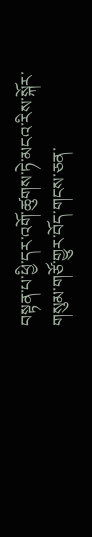བསྟན་པ་ཕྱི་དར་འགོ་ཚུགས་ཏེ་མངའ་རིས་སྐོར་གསུམ་གཙོ་གྱུར་བོད་གངས་ཅན་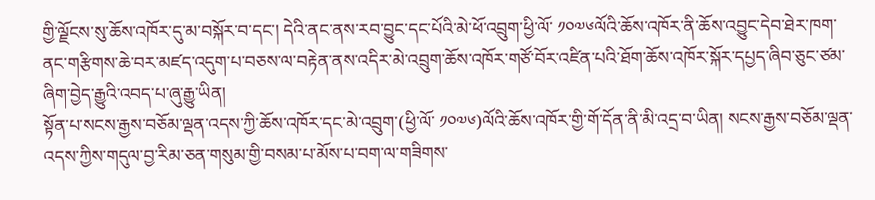གྱི་ལྗོངས་སུ་ཆོས་འཁོར་དུ་མ་བསྐོར་བ་དང་། དེའི་ནང་ནས་རབ་བྱུང་དང་པོའི་མེ་ཕོ་འབྲུག་ཕྱི་ལོ་ ༡༠༧༦ལོའི་ཆོས་འཁོར་ནི་ཆོས་འབྱུང་དེབ་ཐེར་ཁག་ནང་གརྩིགས་ཆེ་བར་མཛད་འདུག་པ་བཅས་ལ་བརྟེན་ནས་འདིར་མེ་འབྲུག་ཆོས་འཁོར་གཙོ་བོར་འཛིན་པའི་ཐོག་ཆོས་འཁོར་སྐོར་དཔྱད་ཞིབ་ཅུང་ཙམ་ཞིག་བྱེད་རྒྱུའི་འབད་པ་ཞུ་རྒྱུ་ཡིན།
སྟོན་པ་སངས་རྒྱས་བཅོམ་ལྡན་འདས་ཀྱི་ཆོས་འཁོར་དང་མེ་འབྲུག་(ཕྱི་ལོ་ ༡༠༧༦)ལོའི་ཆོས་འཁོར་གྱི་གོ་དོན་ནི་མི་འདྲ་བ་ཡིན། སངས་རྒྱས་བཅོམ་ལྡན་འདས་ཀྱིས་གདུལ་བྱ་རིམ་ཅན་གསུམ་གྱི་བསམ་པ་མོས་པ་བག་ལ་གཟིགས་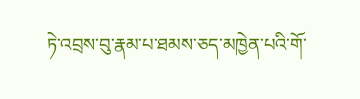ཏེ་འབྲས་བུ་རྣམ་པ་ཐམས་ཅད་མཁྱེན་པའི་གོ་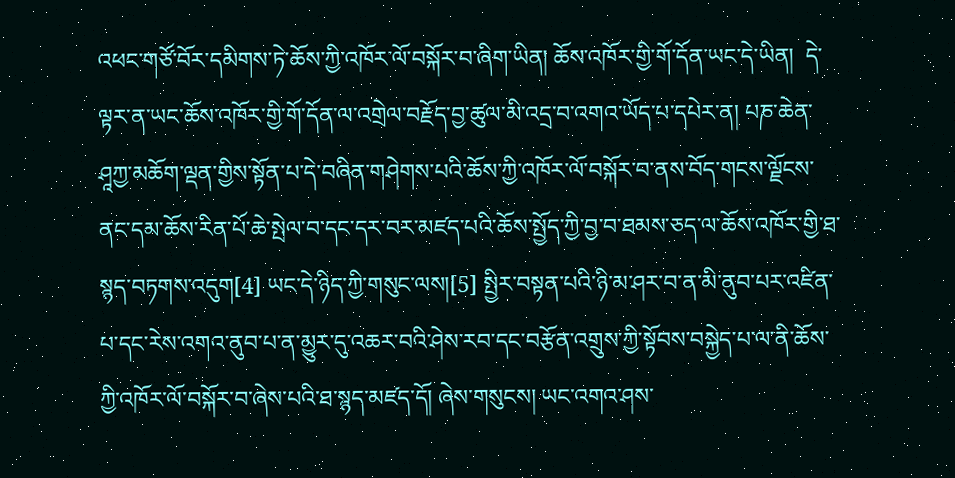འཕང་གཙོ་བོར་དམིགས་ཏེ་ཆོས་ཀྱི་འཁོར་ལོ་བསྐོར་བ་ཞིག་ཡིན། ཆོས་འཁོར་གྱི་གོ་དོན་ཡང་དེ་ཡིན།  དེ་ལྟར་ན་ཡང་ཆོས་འཁོར་གྱི་གོ་དོན་ལ་འགྲེལ་བརྗོད་བྱ་ཚུལ་མི་འདྲ་བ་འགའ་ཡོད་པ་དཔེར་ན། པཎ་ཆེན་ཤཱཀྱ་མཆོག་ལྡན་གྱིས་སྟོན་པ་དེ་བཞིན་གཤེགས་པའི་ཆོས་ཀྱི་འཁོར་ལོ་བསྐོར་བ་ནས་བོད་གངས་ལྗོངས་ནང་དམ་ཆོས་རིན་པོ་ཆེ་སྤེལ་བ་དང་དར་བར་མཛད་པའི་ཆོས་སྤྱོད་ཀྱི་བྱ་བ་ཐམས་ཅད་ལ་ཆོས་འཁོར་གྱི་ཐ་སྙད་བཏགས་འདུག[4] ཡང་དེ་ཉིད་ཀྱི་གསུང་ལས།[5] སྤྱིར་བསྟན་པའི་ཉི་མ་ཤར་བ་ན་མི་ནུབ་པར་འཛིན་པ་དང་རེས་འགའ་ནུབ་པ་ན་མྱུར་དུ་འཆར་བའི་ཤེས་རབ་དང་བརྩོན་འགྲུས་ཀྱི་སྟོབས་བསྐྱེད་པ་ལ་ནི་ཆོས་ཀྱི་འཁོར་ལོ་བསྐོར་བ་ཞེས་པའི་ཐ་སྙད་མཛད་དོ། ཞེས་གསུངས། ཡང་འགའ་ཤས་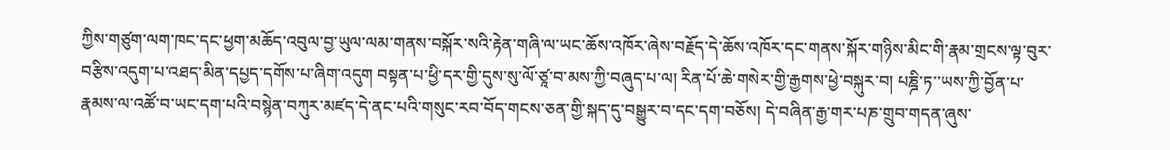ཀྱིས་གཙུག་ལག་ཁང་དང་ཕྱག་མཆོད་འབུལ་བྱ་ཡུལ་ལམ་གནས་བསྐོར་སའི་རྟེན་གཞི་ལ་ཡང་ཆོས་འཁོར་ཞེས་བརྗོད་དེ་ཆོས་འཁོར་དང་གནས་སྐོར་གཉིས་མིང་གི་རྣམ་གྲངས་ལྟ་བུར་བརྩིས་འདུག་པ་འཐད་མིན་དཔྱད་དགོས་པ་ཞིག་འདུག བསྟན་པ་ཕྱི་དར་གྱི་དུས་སུ་ལོ་ཙཱ་བ་མས་ཀྱི་བཞུད་པ་ལ། རིན་པོ་ཆེ་གསེར་གྱི་རྒྱགས་ཕྱེ་བསྐུར་བ། པཎྜི་ཏ་་ཡས་ཀྱི་བྱོན་པ་རྣམས་ལ་འཚོ་བ་ཡང་དག་པའི་བསྙེན་བཀུར་མཛད་དེ་ནང་པའི་གསུང་རབ་བོད་གངས་ཅན་གྱི་སྐད་དུ་བསྒྱུར་བ་དང་དག་བཅོས། དེ་བཞིན་རྒྱ་གར་པཎ་གྲུབ་གདན་ཞུས་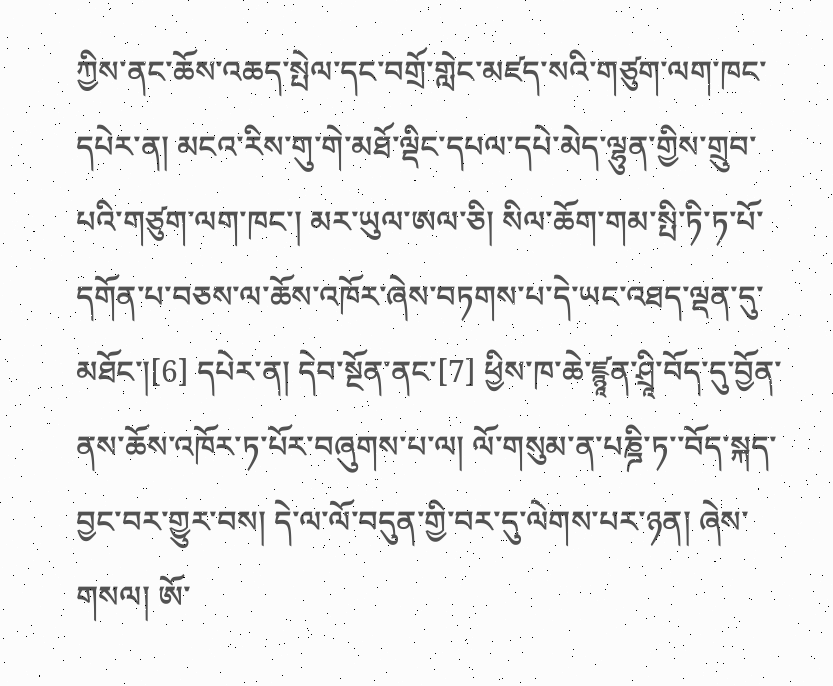ཀྱིས་ནང་ཆོས་འཆད་སྤེལ་དང་བགྲོ་གླེང་མཛད་སའི་གཙུག་ལག་ཁང་དཔེར་ན། མངའ་རིས་གུ་གེ་མཐོ་ལྡིང་དཔལ་དཔེ་མེད་ལྷུན་གྱིས་གྲུབ་པའི་གཙུག་ལག་ཁང་། མར་ཡུལ་ཨལ་ཅི། སིལ་ཆོག་གམ་སྤི་ཏི་ཏ་པོ་དགོན་པ་བཅས་ལ་ཆོས་འཁོར་ཞེས་བཏགས་པ་དེ་ཡང་འཐད་ལྡན་དུ་མཐོང་།[6] དཔེར་ན། དེབ་སྔོན་ནང་[7] ཕྱིས་ཁ་ཆེ་ཛྙཱན་ཤྲཱི་བོད་དུ་བྱོན་ནས་ཆོས་འཁོར་ཏ་པོར་བཞུགས་པ་ལ། ལོ་གསུམ་ན་པཎྜི་ཏ་་བོད་སྐད་བྱང་བར་གྱུར་བས། དེ་ལ་ལོ་བདུན་གྱི་བར་དུ་ལེགས་པར་ཉན། ཞེས་གསལ། ཨོ་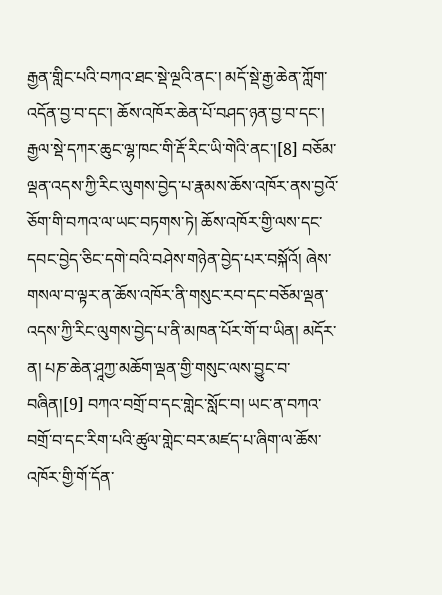རྒྱན་གླིང་པའི་བཀའ་ཐང་སྡེ་ལྔའི་ནང་། མདོ་སྡེ་རྒྱ་ཆེན་ཀློག་འདོན་བྱ་བ་དང་། ཆོས་འཁོར་ཆེན་པོ་བཤད་ཉན་བྱ་བ་དང་། རྒྱལ་སྡེ་དཀར་ཆུང་ལྷ་ཁང་གི་རྡོ་རིང་ཡི་གེའི་ནང་།[8] བཅོམ་ལྡན་འདས་ཀྱི་རིང་ལུགས་བྱེད་པ་རྣམས་ཆོས་འཁོར་ནས་བྱའོ་ཅོག་གི་བཀའ་ལ་ཡང་བཏགས་ཏེ། ཆོས་འཁོར་གྱི་ལས་དང་དབང་བྱེད་ཅིང་དགེ་བའི་བཤེས་གཉེན་བྱེད་པར་བསྐོའོ། ཞེས་གསལ་བ་ལྟར་ན་ཆོས་འཁོར་ནི་གསུང་རབ་དང་བཅོམ་ལྡན་འདས་ཀྱི་རིང་ལུགས་བྱེད་པ་ནི་མཁན་པོར་གོ་བ་ཡིན། མདོར་ན། པཎ་ཆེན་ཤཱཀྱ་མཆོག་ལྡན་གྱི་གསུང་ལས་བྱུང་བ་བཞིན།[9] བཀའ་བགྲོ་བ་དང་གླེང་སློང་བ། ཡང་ན་བཀའ་བགྲོ་བ་དང་རིག་པའི་ཚུལ་གླེང་བར་མཛད་པ་ཞིག་ལ་ཆོས་འཁོར་གྱི་གོ་དོན་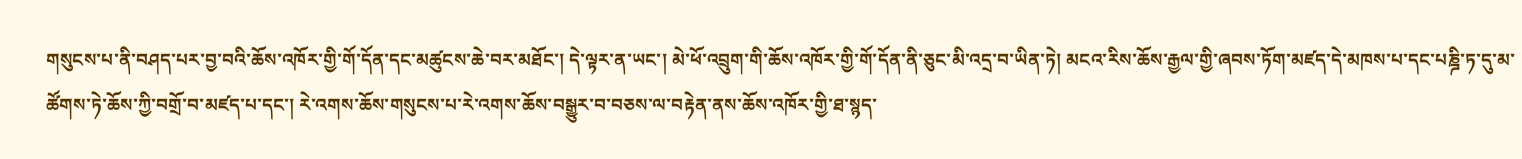གསུངས་པ་ནི་བཤད་པར་བྱ་བའི་ཆོས་འཁོར་གྱི་གོ་དོན་དང་མཚུངས་ཆེ་བར་མཐོང་། དེ་ལྟར་ན་ཡང་། མེ་ཕོ་འབྲུག་གི་ཆོས་འཁོར་གྱི་གོ་དོན་ནི་ཅུང་མི་འདྲ་བ་ཡིན་ཏེ། མངའ་རིས་ཆོས་རྒྱལ་གྱི་ཞབས་ཏོག་མཛད་དེ་མཁས་པ་དང་པཎྜི་ཏ་དུ་མ་ཚོགས་ཏེ་ཆོས་ཀྱི་བགྲོ་བ་མཛད་པ་དང་། རེ་འགས་ཆོས་གསུངས་པ་རེ་འགས་ཆོས་བསྒྱུར་བ་བཅས་ལ་བརྟེན་ནས་ཆོས་འཁོར་གྱི་ཐ་སྙད་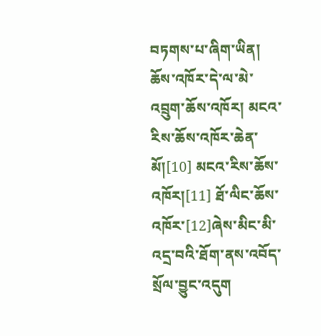བཏགས་པ་ཞིག་ཡིན། ཆོས་འཁོར་དེ་ལ་མེ་འབྲུག་ཆོས་འཁོར། མངའ་རིས་ཆོས་འཁོར་ཆེན་མོ།[10] མངའ་རིས་ཆོས་འཁོར།[11] ཐོ་ལིང་ཆོས་འཁོར་[12]ཞེས་མིང་མི་འདྲ་བའི་ཐོག་ནས་འབོད་སྲོལ་བྱུང་འདུག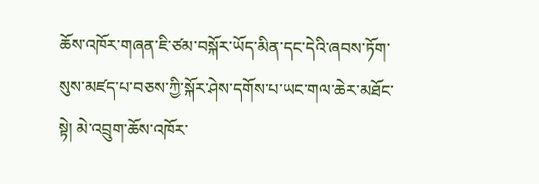ཆོས་འཁོར་གཞན་ཇི་ཙམ་བསྐོར་ཡོད་མིན་དང་དེའི་ཞབས་ཏོག་སུས་མཛད་པ་བཅས་ཀྱི་སྐོར་ཤེས་དགོས་པ་ཡང་གལ་ཆེར་མཐོང་སྟེ། མེ་འབྲུག་ཆོས་འཁོར་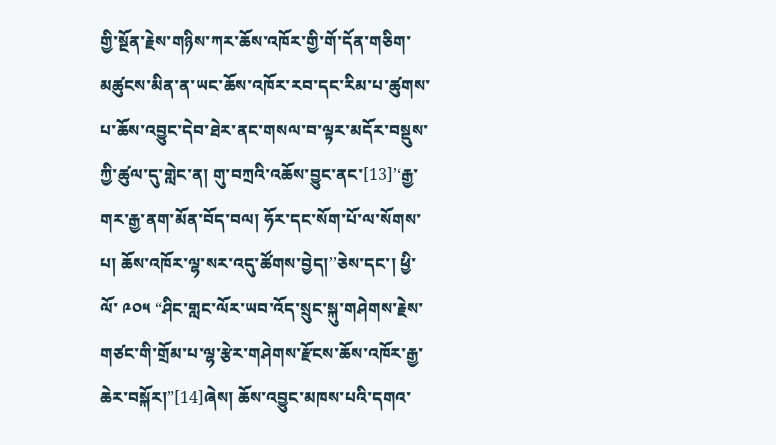གྱི་སྔོན་རྗེས་གཉིས་ཀར་ཆོས་འཁོར་གྱི་གོ་དོན་གཅིག་མཚུངས་མིན་ན་ཡང་ཆོས་འཁོར་རབ་དང་རིམ་པ་ཚུགས་པ་ཆོས་འབྱུང་དེབ་ཐེར་ནང་གསལ་བ་ལྟར་མདོར་བསྡུས་ཀྱི་ཚུལ་དུ་གླེང་ན། གུ་བཀྲའི་འཆོས་བྱུང་ནང་[13]’‘རྒྱ་གར་རྒྱ་ནག་མོན་བོད་བལ། ཧོར་དང་སོག་པོ་ལ་སོགས་པ། ཆོས་འཁོར་ལྷ་སར་འདུ་ཚོགས་བྱེད།’’ཅེས་དང་། ཕྱི་ལོ་ ༩༠༥ “ཤིང་གླང་ལོར་ཡབ་འོད་སྲུང་སྐུ་གཤེགས་རྗེས་གཙང་གི་གྲོམ་པ་ལྷ་རྩེར་གཤེགས་རྫོངས་ཆོས་འཁོར་རྒྱ་ཆེར་བསྐོར།”[14]ཞེས། ཆོས་འབྱུང་མཁས་པའི་དགའ་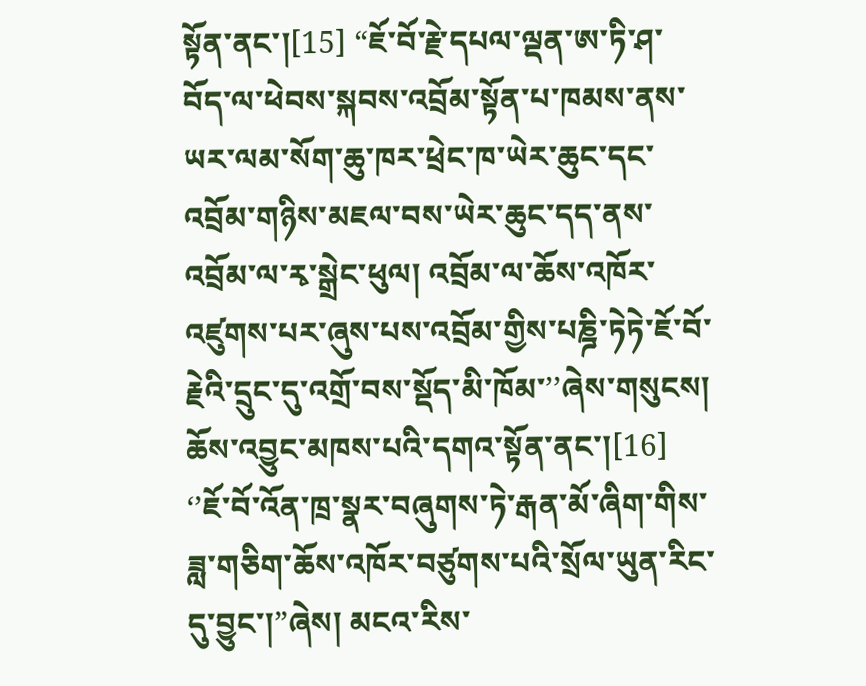སྟོན་ནང་།[15] “ཇོ་བོ་རྗེ་དཔལ་ལྡན་ཨ་ཏི་ཤ་བོད་ལ་ཕེབས་སྐབས་འབྲོམ་སྟོན་པ་ཁམས་ནས་ཡར་ལམ་སོག་ཆུ་ཁར་ཕྲེང་ཁ་ཡེར་ཆུང་དང་འབྲོམ་གཉིས་མཇལ་བས་ཡེར་ཆུང་དད་ནས་འབྲོམ་ལ་རྭ་སྒྲེང་ཕུལ། འབྲོམ་ལ་ཆོས་འཁོར་འཛུགས་པར་ཞུས་པས་འབྲོམ་གྱིས་པཎྜི་ཏེཏེ་ཇོ་བོ་རྗེའི་དྲུང་དུ་འགྲོ་བས་སྡོད་མི་ཁོམ་’’ཞེས་གསུངས། ཆོས་འབྱུང་མཁས་པའི་དགའ་སྟོན་ནང་།[16] ‘’ཇོ་བོ་འོན་ཁྲ་སྣར་བཞུགས་ཏེ་རྒན་མོ་ཞིག་གིས་ཟླ་གཅིག་ཆོས་འཁོར་བཙུགས་པའི་སྲོལ་ཡུན་རིང་དུ་བྱུང་།”ཞེས། མངའ་རིས་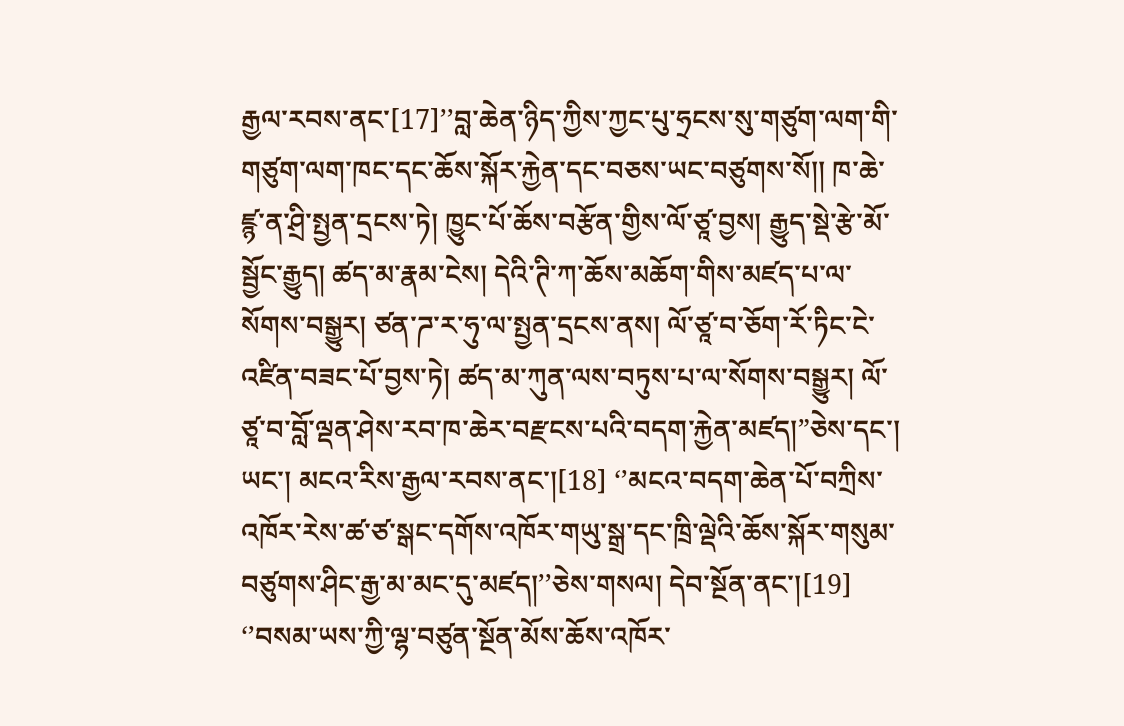རྒྱལ་རབས་ནང་[17]’’བླ་ཆེན་ཉིད་ཀྱིས་ཀྱང་པུ་ཧྲངས་སུ་གཙུག་ལག་གི་གཙུག་ལག་ཁང་དང་ཆོས་སྐོར་རྐྱེན་དང་བཅས་ཡང་བཙུགས་སོ།། ཁ་ཆེ་ཛྙ་ན་ཤྲི་སྤྱན་དྲངས་ཏེ། ཁྱུང་པོ་ཆོས་བརྩོན་གྱིས་ལོ་ཙཱ་བྱས། རྒྱུད་སྡེ་རྩེ་མོ་སྦྱོང་རྒྱུད། ཚད་མ་རྣམ་ངེས། དེའི་ཊི་ཀ་ཆོས་མཆོག་གིས་མཛད་པ་ལ་སོགས་བསྒྱུར། ཙན་ཌ་ར་ཧུ་ལ་སྤྱན་དྲངས་ནས། ལོ་ཙཱ་བ་ཅོག་རོ་ཏིང་ངེ་འཛིན་བཟང་པོ་བྱས་ཏེ། ཚད་མ་ཀུན་ལས་བཏུས་པ་ལ་སོགས་བསྒྱུར། ལོ་ཙཱ་བ་བློ་ལྡན་ཤེས་རབ་ཁ་ཆེར་བརྫངས་པའི་བདག་རྐྱེན་མཛད།”ཅེས་དང་། ཡང་། མངའ་རིས་རྒྱལ་རབས་ནང་།[18] ‘’མངའ་བདག་ཆེན་པོ་བཀྲིས་འཁོར་རེས་ཚ་ཙ་སྒང་དགོས་འཁོར་གཡུ་སྒྲ་དང་ཁྲི་ལྡེའི་ཆོས་སྐོར་གསུམ་བཙུགས་ཤིང་རྒྱ་མ་མང་དུ་མཛད།’’ཅེས་གསལ། དེབ་སྔོན་ནང་།[19] ‘’བསམ་ཡས་ཀྱི་ལྷ་བཙུན་སྔོན་མོས་ཆོས་འཁོར་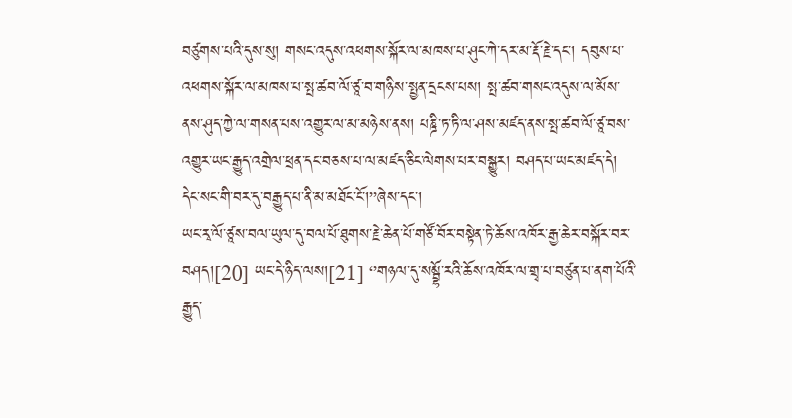བཙུགས་པའི་དུས་སུ། གསང་འདུས་འཕགས་སྐོར་ལ་མཁས་པ་ཤུང་ཀེ་དར་མ་རྡོ་རྗེ་དང་། དབུས་པ་འཕགས་སྐོར་ལ་མཁས་པ་སྤ་ཚབ་ལོ་ཙཱ་བ་གཉིས་སྤྱན་དྲངས་པས། སྤ་ཚབ་གསང་འདུས་ལ་མོས་ནས་ཤུད་ཀྱེ་ལ་གསན་པས་འགྱུར་ལ་མ་མཉེས་ནས། པཎྜི་ཏ་ཏི་ལ་ཤས་མཛད་ནས་སྤ་ཚབ་ལོ་ཙཱ་བས་འགྱུར་ཡང་རྒྱུད་འགྲེལ་ཕྲན་དང་བཅས་པ་ལ་མཛད་ཅིང་ལེགས་པར་བསྒྱུར། བཤད་པ་ཡང་མཛད་དེ། དེང་སང་གི་བར་དུ་བརྒྱུད་པ་ནི་མ་མཐོང་ངོ་།’’ཞེས་དང་།
ཡང་རྭ་ལོ་ཙཱས་བལ་ཡུལ་དུ་བལ་པོ་ཐུགས་རྗེ་ཆེན་པོ་གཙོ་བོར་བསྟེན་ཏེ་ཆོས་འཁོར་རྒྱ་ཆེར་བསྐོར་བར་བཤད།[20] ཡང་དེ་ཉིད་ལས།[21] ‘’གཉལ་དུ་སམྦྷོ་རའི་ཆོས་འཁོར་ལ་གྲྭ་པ་བཙུན་པ་ནག་པོའི་རྒྱུད་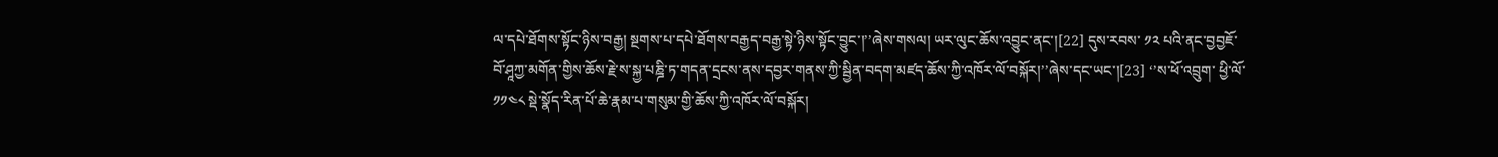ལ་དཔེ་ཐོགས་སྟོང་ཉིས་བརྒྱ། སྔགས་པ་དཔེ་ཐོགས་བརྒྱད་བརྒྱ་སྟེ་ཉིས་སྟོང་བྱུང་།’’ཞེས་གསལ། ཡར་ལུང་ཆོས་འབྱུང་ནང་།[22] དུས་རབས་ ༡༢ པའི་ནང་བྱབྱཇོ་བོ་ཤཱཀྱ་མགོན་གྱིས་ཆོས་རྗེ་ས་སྐྱ་པཎྜི་ཏ་གདན་དྲངས་ནས་དབྱར་གནས་ཀྱི་སྦྱིན་བདག་མཛད་ཆོས་ཀྱི་འཁོར་ལོ་བསྐོར།’’ཞེས་དང་ཡང་།[23] ‘’ས་ཕོ་འབྲུག་ ཕྱི་ལོ་ ༡༡༤༨ སྡེ་སྣོད་རིན་པོ་ཆེ་རྣམ་པ་གསུམ་གྱི་ཆོས་ཀྱི་འཁོར་ལོ་བསྐོར།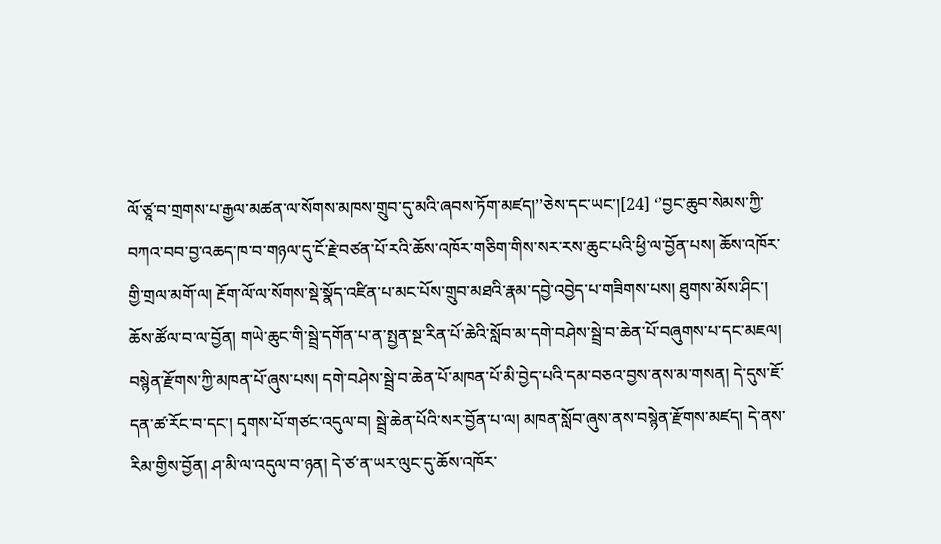ལོ་ཙཱ་བ་གྲགས་པ་རྒྱལ་མཚན་ལ་སོགས་མཁས་གྲུབ་དུ་མའི་ཞབས་ཏོག་མཛད།’’ཅེས་དང་ཡང་།[24] ‘’བྱང་ཆུབ་སེམས་ཀྱི་བཀའ་བབ་བྱ་འཆད་ཁ་བ་གཉལ་དུ་ངོ་རྗེ་བཙན་པོ་རའི་ཆོས་འཁོར་གཅིག་གིས་སར་རས་ཆུང་པའི་ཕྱི་ལ་བྱོན་པས། ཆོས་འཁོར་གྱི་གྲལ་མགོ་ལ། རྔོག་ལོ་ལ་སོགས་སྡེ་སྣོད་འཛིན་པ་མང་པོས་གྲུབ་མཐའི་རྣམ་དབྱེ་འབྱེད་པ་གཟིགས་པས། ཐུགས་མོས་ཤིང་། ཆོས་ཚོལ་བ་ལ་བྱོན། གཡེ་ཆུང་གི་སྦྲེ་དགོན་པ་ན་སྤྱན་སྔ་རིན་པོ་ཆེའི་སློབ་མ་དགེ་བཤེས་སྦྲེ་བ་ཆེན་པོ་བཞུགས་པ་དང་མཇལ། བསྙེན་རྫོགས་ཀྱི་མཁན་པོ་ཞུས་པས། དགེ་བཤེས་སྦྲེ་བ་ཆེན་པོ་མཁན་པོ་མི་བྱེད་པའི་དམ་བཅའ་བྱས་ནས་མ་གསན། དེ་དུས་ཇོ་དན་ཚ་རོང་བ་དང་། དྭགས་པོ་གཙང་འདུལ་བ། སྦྲེ་ཆེན་པོའི་སར་བྱོན་པ་ལ། མཁན་སློབ་ཞུས་ནས་བསྙེན་རྫོགས་མཛད། དེ་ནས་རིམ་གྱིས་བྱོན། ཤ་མི་ལ་འདུལ་བ་ཉན། དེ་ཙ་ན་ཡར་ལུང་དུ་ཆོས་འཁོར་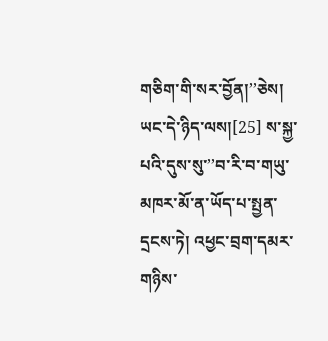གཅིག་གི་སར་བྱོན།’’ཅེས། ཡང་དེ་ཉིད་ལས།[25] ས་སྐྱ་པའི་དུས་སུ་’’བ་རི་བ་གཡུ་མཁར་མོ་ན་ཡོད་པ་སྤྱན་དྲངས་ཏེ། འཕྱང་བྲག་དམར་གཉིས་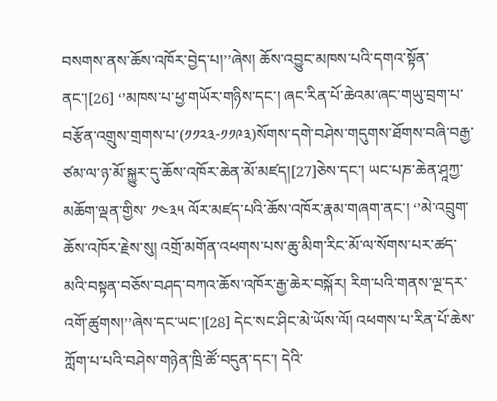བསགས་ནས་ཆོས་འཁོར་བྱེད་པ།’’ཞེས། ཆོས་འབྱུང་མཁས་པའི་དགའ་སྟོན་ནང་།[26] ‘’མཁས་པ་ཕྱ་གཡོར་གཉིས་དང་། ཞང་རིན་པོ་ཆེའམ་ཞང་གཡུ་བྲག་པ་བརྩོན་འགྲུས་གྲགས་པ་(༡༡༢༣-༡༡༩༣)སོགས་དགེ་བཤེས་གདུགས་ཐོགས་བཞི་བརྒྱ་ཙམ་ལ་ཉ་མོ་སྐྱུར་དུ་ཆོས་འཁོར་ཆེན་མོ་མཛད།[27]ཅེས་དང་། ཡང་པཎ་ཆེན་ཤཱཀྱ་མཆོག་ལྡན་གྱིས་ ༡༤༣༥ ལོར་མཛད་པའི་ཆོས་འཁོར་རྣམ་གཞག་ནང་། ‘’མེ་འབྲུག་ཆོས་འཁོར་རྗེས་སུ། འགྲོ་མགོན་འཕགས་པས་ཆུ་མིག་རིང་མོ་ལ་སོགས་པར་ཚད་མའི་བསྟན་བཅོས་བཤད་བཀའ་ཆོས་འཁོར་རྒྱ་ཆེར་བསྐོར། རིག་པའི་གནས་ལྔ་དར་འགོ་ཚུགས།’’ཞེས་དང་ཡང་།[28] དེང་སང་ཤིང་མེ་ཡོས་ལོ། འཕགས་པ་རིན་པོ་ཆེས་ཀློག་པ་པའི་བཤེས་གཉེན་ཁྲི་ཚོ་བདུན་དང་། དེའི་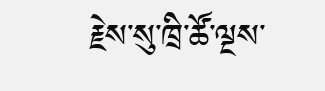རྗེས་སུ་ཁྲི་ཚོ་ལྔས་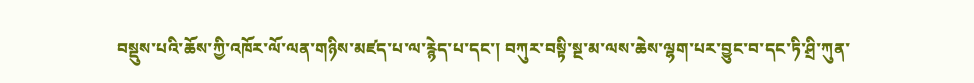བསྡུས་པའི་ཆོས་ཀྱི་འཁོར་ལོ་ལན་གཉིས་མཛད་པ་ལ་རྙེད་པ་དང་། བཀུར་བསྟི་སྔ་མ་ལས་ཆེས་ལྷག་པར་བྱུང་བ་དང་ཏི་ཤྲི་ཀུན་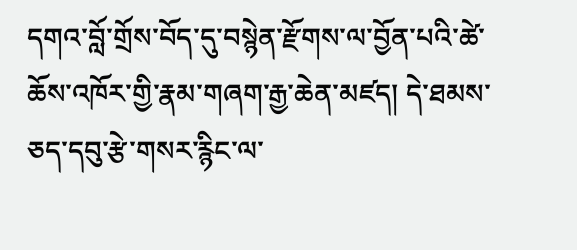དགའ་བློ་གྲོས་བོད་དུ་བསྙེན་རྫོགས་ལ་བྱོན་པའི་ཚེ་ཆོས་འཁོར་གྱི་རྣམ་གཞག་རྒྱ་ཆེན་མཛད། དེ་ཐམས་ཅད་དབུ་རྩེ་གསར་རྙིང་ལ་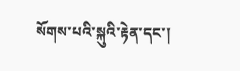སོགས་པའི་སྐུའི་རྟེན་དང་།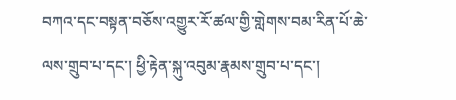བཀའ་དང་བསྟན་བཅོས་འགྱུར་རོ་ཚལ་གྱི་གླེགས་བམ་རིན་པོ་ཆེ་ལས་གྲུབ་པ་དང་། ཕྱི་རྟེན་སྐུ་འབུམ་རྣམས་གྲུབ་པ་དང་།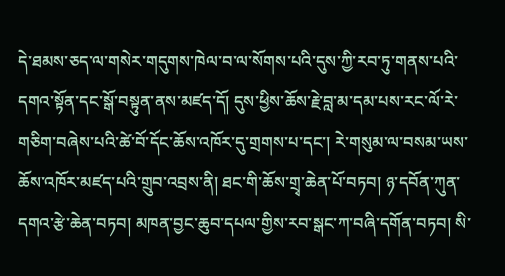དེ་ཐམས་ཅད་ལ་གསེར་གདུགས་ཁེལ་བ་ལ་སོགས་པའི་དུས་ཀྱི་རབ་ཏུ་གནས་པའི་དགའ་སྟོན་དང་སྒོ་བསྟུན་ནས་མཛད་དོ། དུས་ཕྱིས་ཆོས་རྗེ་བླ་མ་དམ་པས་རང་ལོ་རེ་གཅིག་བཞེས་པའི་ཚེ་བོ་དོང་ཆོས་འཁོར་དུ་གྲགས་པ་དང་། རེ་གསུམ་ལ་བསམ་ཡས་ཆོས་འཁོར་མཛད་པའི་གྲུབ་འབྲས་ནི། ཐང་གི་ཆོས་གྲྭ་ཆེན་པོ་བཏབ། ཉ་དབོན་ཀུན་དགའ་རྩེ་ཆེན་བཏབ། མཁན་བྱང་ཆུབ་དཔལ་གྱིས་རབ་སྒང་ཀ་བཞི་དགོན་བཏབ། སི་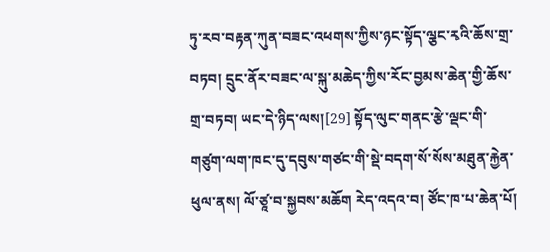ཏུ་རབ་བརྟན་ཀུན་བཟང་འཕགས་ཀྱིས་ཉང་སྟོད་ལྕང་རྭའི་ཆོས་གྲ་བཏབ། དྲུང་ནོར་བཟང་ལ་སྐུ་མཆེད་ཀྱིས་རོང་བྱམས་ཆེན་གྱི་ཆོས་གྲ་བཏབ། ཡང་དེ་ཉིད་ལས།[29] སྟོད་ལུང་གནང་རྩེ་ལྡང་གི་གཙུག་ལག་ཁང་དུ་དབུས་གཙང་གི་སྡེ་བདག་སོ་སོས་མཐུན་རྐྱེན་ཕུལ་ནས། ལོ་ཙཱ་བ་སྐྱབས་མཆོག རེད་འདའ་བ། ཙོང་ཁ་པ་ཆེན་པོ།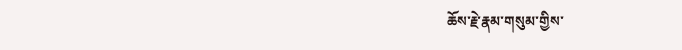ཆོས་རྗེ་རྣམ་གསུམ་གྱིས་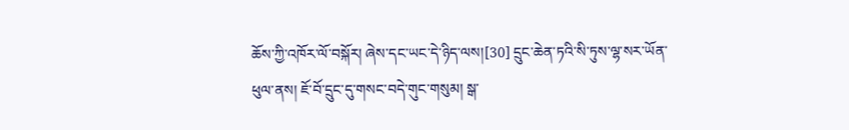ཆོས་ཀྱི་འཁོར་ལོ་བསྐོར། ཞེས་དང་ཡང་དེ་ཉིད་ལས།[30] དྲུང་ཆེན་ཏའི་སི་ཏུས་ལྷ་སར་ཡོན་ཕུལ་ནས། ཇོ་བོ་དྲུང་དུ་གསང་བདེ་གུང་གསུམ། སྒ་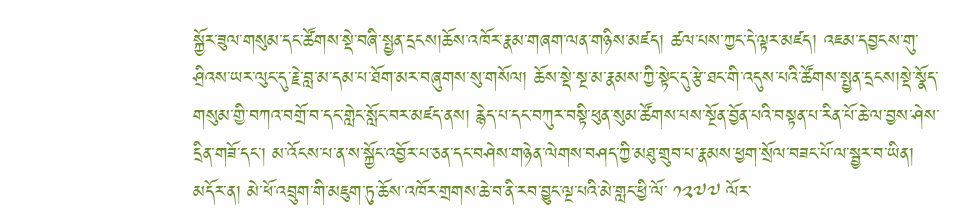སྐྱོར་ཟུལ་གསུམ་དང་ཚོགས་སྡེ་བཞི་སྤྱན་དྲངས།ཆོས་འཁོར་རྣམ་གཞག་ལན་གཉིས་མཛད། ཚལ་པས་ཀྱང་དེ་ལྟར་མཛད། འཇམ་དབྱངས་གུ་ཤྲིའས་ཡར་ལུང་དུ་རྗེ་བླ་མ་དམ་པ་ཐོག་མར་བཞུགས་སུ་གསོལ། ཆོས་སྡེ་སྔ་མ་རྣམས་ཀྱི་སྟེང་དུ་རྩེ་ཐང་གི་འདུས་པའི་ཚོགས་སྤྱན་དྲངས།སྡེ་སྣོད་གསུམ་གྱི་བཀའ་བགྲོ་བ་དང་གླེང་སློང་བར་མཛད་ནས། རྙེད་པ་དང་བཀུར་བསྟི་ཕུན་སུམ་ཚོགས་པས་སྔོན་བྱོན་པའི་བསྟན་པ་རིན་པོ་ཆེ་ལ་བྱས་ཤེས་དྲིན་གཟོ་དང་། མ་འོངས་པ་ན་ས་སྐྱོང་འབྱོར་པ་ཅན་དང་བཤེས་གཉེན་ལེགས་བཤད་ཀྱི་མཐུ་གྲུབ་པ་རྣམས་ཕྱག་སྲོལ་བཟང་པོ་ལ་སྦྱར་བ་ཡིན། མདོར་ན། མེ་ཕོ་འབྲུག་གི་མཇུག་ཏུ་ཆོས་འཁོར་གྲགས་ཆེ་བ་ནི་རབ་བྱུང་ལྔ་པའི་མེ་གླང་ཕྱི་ལོ་ ༡༢༧༧ ལོར་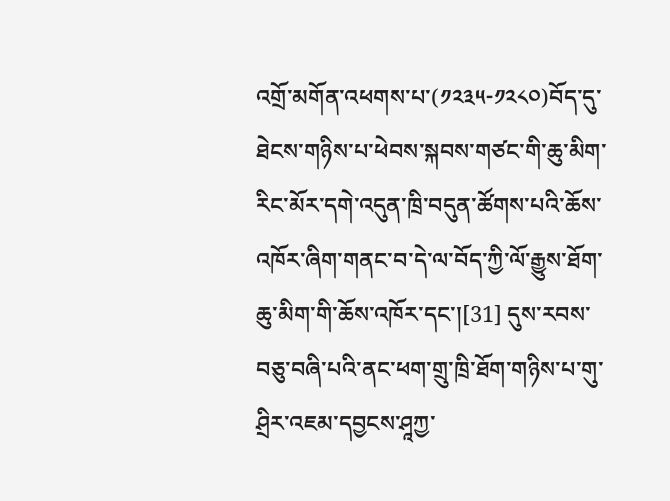འགྲོ་མགོན་འཕགས་པ་(༡༢༣༥-༡༢༨༠)བོད་དུ་ཐེངས་གཉིས་པ་ཕེབས་སྐབས་གཙང་གི་ཆུ་མིག་རིང་མོར་དགེ་འདུན་ཁྲི་བདུན་ཚོགས་པའི་ཆོས་འཁོར་ཞིག་གནང་བ་དེ་ལ་བོད་ཀྱི་ལོ་རྒྱུས་ཐོག་ཆུ་མིག་གི་ཆོས་འཁོར་དང་།[31] དུས་རབས་བཅུ་བཞི་པའི་ནང་ཕག་གྲུ་ཁྲི་ཐོག་གཉིས་པ་གུ་ཤྲིར་འཇམ་དབྱངས་ཤཱཀྱ་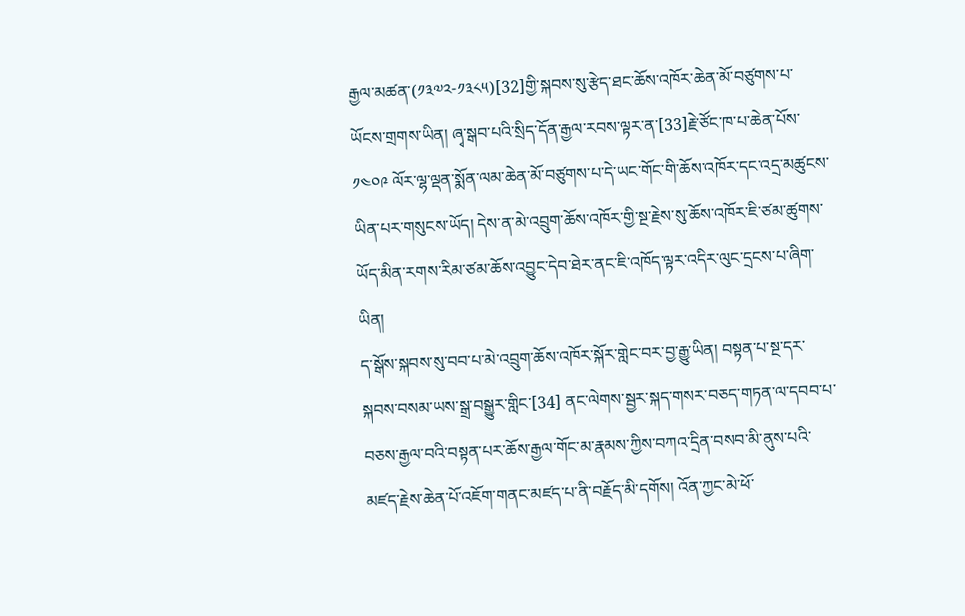རྒྱལ་མཚན་(༡༣༧༢-༡༣༨༥)[32]གྱི་སྐབས་སུ་རྩེད་ཐང་ཆོས་འཁོར་ཆེན་མོ་བཙུགས་པ་ཡོངས་གྲགས་ཡིན། ཞྭ་སྒབ་པའི་སྲིད་དོན་རྒྱལ་རབས་ལྟར་ན་[33]རྗེ་ཙོང་ཁ་པ་ཆེན་པོས་ ༡༤༠༩ ལོར་ལྷ་ལྡན་སྨོན་ལམ་ཆེན་མོ་བཙུགས་པ་དེ་ཡང་གོང་གི་ཆོས་འཁོར་དང་འདྲ་མཚུངས་ཡིན་པར་གསུངས་ཡོད། དེས་ན་མེ་འབྲུག་ཆོས་འཁོར་གྱི་སྔ་རྗེས་སུ་ཆོས་འཁོར་ཇི་ཙམ་ཚུགས་ཡོད་མིན་རགས་རིམ་ཙམ་ཆོས་འབྱུང་དེབ་ཐེར་ནང་ཇི་འཁོད་ལྟར་འདིར་ལུང་དྲངས་པ་ཞིག་ཡིན།
ད་སྒོས་སྐབས་སུ་བབ་པ་མེ་འབྲུག་ཆོས་འཁོར་སྐོར་གླེང་བར་བྱ་རྒྱུ་ཡིན། བསྟན་པ་སྔ་དར་སྐབས་བསམ་ཡས་སྒྲ་བསྒྱུར་གླིང་[34] ནང་ལེགས་སྦྱར་སྐད་གསར་བཅད་གཏན་ལ་དབབ་པ་བཅས་རྒྱལ་བའི་བསྟན་པར་ཆོས་རྒྱལ་གོང་མ་རྣམས་ཀྱིས་བཀའ་དྲིན་བསབ་མི་ནུས་པའི་མཛད་རྗེས་ཆེན་པོ་འཇོག་གནང་མཛད་པ་ནི་བརྗོད་མི་དགོས། འོན་ཀྱང་མེ་ཕོ་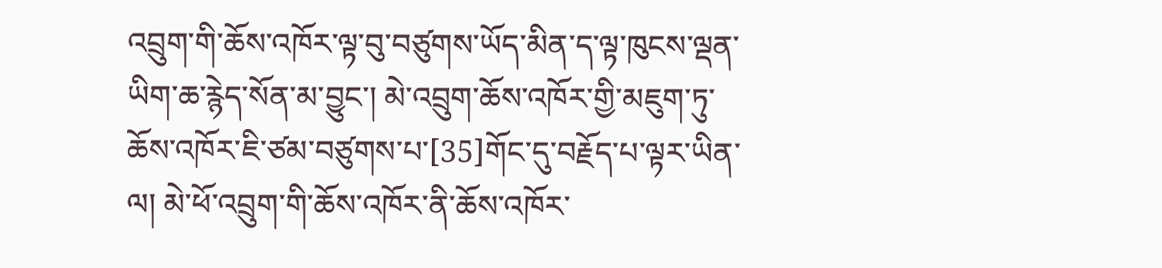འབྲུག་གི་ཆོས་འཁོར་ལྟ་བུ་བཙུགས་ཡོད་མིན་ད་ལྟ་ཁུངས་ལྡན་ཡིག་ཆ་རྙེད་སོན་མ་བྱུང་། མེ་འབྲུག་ཆོས་འཁོར་གྱི་མཇུག་ཏུ་ཆོས་འཁོར་ཇི་ཙམ་བཙུགས་པ་[35]གོང་དུ་བརྗོད་པ་ལྟར་ཡིན་ལ། མེ་ཕོ་འབྲུག་གི་ཆོས་འཁོར་ནི་ཆོས་འཁོར་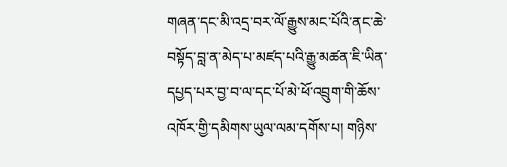གཞན་དང་མི་འདྲ་བར་ལོ་རྒྱུས་མང་པོའི་ནང་ཆེ་བསྟོད་བླ་ན་མེད་པ་མཛད་པའི་རྒྱུ་མཚན་ཇི་ཡིན་དཔྱད་པར་བྱ་བ་ལ་དང་པོ་མེ་ཕོ་འབྲུག་གི་ཆོས་འཁོར་གྱི་དམིགས་ཡུལ་ལམ་དགོས་པ། གཉིས་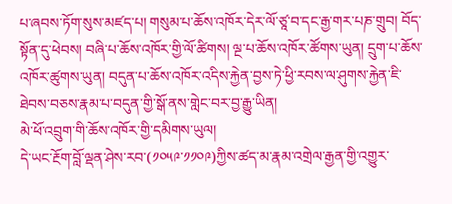པ་ཞབས་ཏོག་སུས་མཛད་པ། གསུམ་པ་ཆོས་འཁོར་དེར་ལོ་ཙཱ་བ་དང་རྒྱ་གར་པཎ་གྲུབ། བོད་སྟོན་དུ་ཕེབས། བཞི་པ་ཆོས་འཁོར་གྱི་ལོ་ཚིགས། ལྔ་པ་ཆོས་འཁོར་ཚོགས་ཡུན། དྲུག་པ་ཆོས་འཁོར་ཚུགས་ཡུན། བདུན་པ་ཆོས་འཁོར་འདིས་རྐྱེན་བྱས་ཏེ་ཕྱི་རབས་ལ་ཤུགས་རྐྱེན་ཇི་ཐེབས་བཅས་རྣམ་པ་བདུན་གྱི་སྒོ་ནས་གླེང་བར་བྱ་རྒྱུ་ཡིན།
མེ་ཕོ་འབྲུག་གི་ཆོས་འཁོར་གྱི་དམིགས་ཡུལ།
དེ་ཡང་རྔོག་བློ་ལྡན་ཤེས་རབ་(༡༠༥༩་༡༡༠༩)ཀྱིས་ཚད་མ་རྣམ་འགྲེལ་རྒྱན་གྱི་འགྱུར་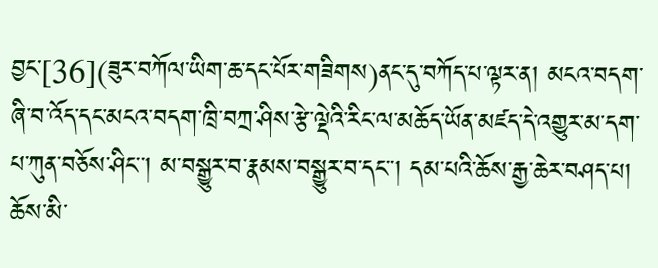བྱང་[36](ཟུར་བཀོལ་ཡིག་ཆ་དང་པོར་གཟིགས)ནང་དུ་བཀོད་པ་ལྟར་ན། མངའ་བདག་ཞི་བ་འོད་དང་མངའ་བདག་ཁྲི་བཀྲ་ཤིས་རྩེ་ལྡེའི་རིང་ལ་མཆོད་ཡོན་མཛད་དེ་འགྱུར་མ་དག་པ་ཀུན་བཅོས་ཤིང་་། མ་བསྒྱུར་བ་རྣམས་བསྒྱུར་བ་དང་་། དམ་པའི་ཆོས་རྒྱ་ཆེར་བཤད་པ། ཆོས་མི་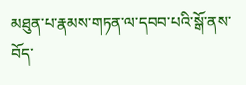མཐུན་པ་རྣམས་གཏན་ལ་དབབ་པའི་སྒོ་ནས་བོད་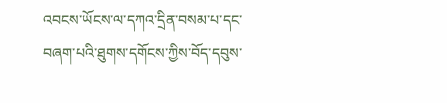འབངས་ཡོངས་ལ་དཀའ་དྲིན་བསམ་པ་དང་བཞག་པའི་ཐུགས་དགོངས་ཀྱིས་བོད་དབུས་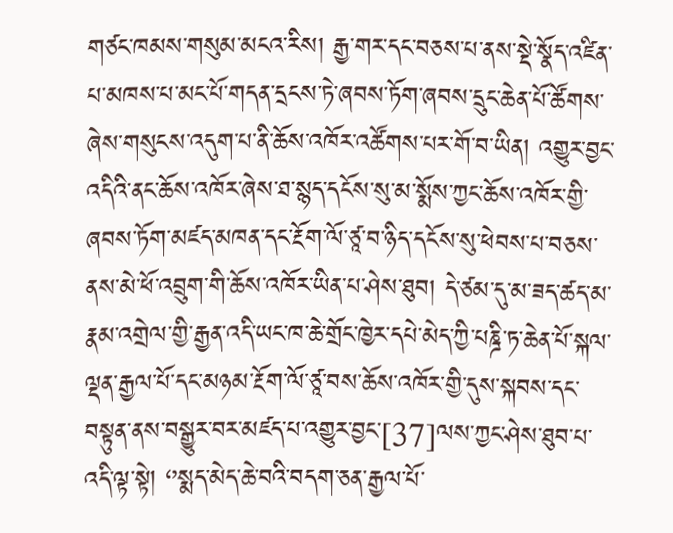གཙང་ཁམས་གསུམ་མངའ་རིས། རྒྱ་གར་དང་བཅས་པ་ནས་སྡེ་སྣོད་འཛིན་པ་མཁས་པ་མང་པོ་གདན་དྲངས་ཏེ་ཞབས་ཏོག་ཞབས་དྲུང་ཆེན་པོ་ཚོགས་ཞེས་གསུངས་འདུག་པ་ནི་ཆོས་འཁོར་འཚོགས་པར་གོ་བ་ཡིན། འགྱུར་བྱང་འདིའི་ནང་ཆོས་འཁོར་ཞེས་ཐ་སྙད་དངོས་སུ་མ་སྨོས་ཀྱང་ཆོས་འཁོར་གྱི་ཞབས་ཏོག་མཛད་མཁན་དང་རྔོག་ལོ་ཙཱ་བ་ཉིད་དངོས་སུ་ཕེབས་པ་བཅས་ནས་མེ་ཕོ་འབྲུག་གི་ཆོས་འཁོར་ཡིན་པ་ཤེས་ཐུབ། དེ་ཙམ་དུ་མ་ཟད་ཚད་མ་རྣམ་འགྲེལ་གྱི་རྒྱན་འདི་ཡང་ཁ་ཆེ་གྲོང་ཁྱེར་དཔེ་མེད་ཀྱི་པཎྜི་ཏ་ཆེན་པོ་སྐལ་ལྡན་རྒྱལ་པོ་དང་མཉམ་རྔོག་ལོ་ཙཱ་བས་ཆོས་འཁོར་གྱི་དུས་སྐབས་དང་བསྟུན་ནས་བསྒྱུར་བར་མཛད་པ་འགྱུར་བྱང་[37]ལས་ཀྱང་ཤེས་ཐུབ་པ་འདི་ལྟ་སྟེ། ‘’སྨད་མེད་ཆེ་བའི་བདག་ཅན་རྒྱལ་པོ་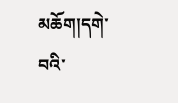མཆོག།དགེ་བའི་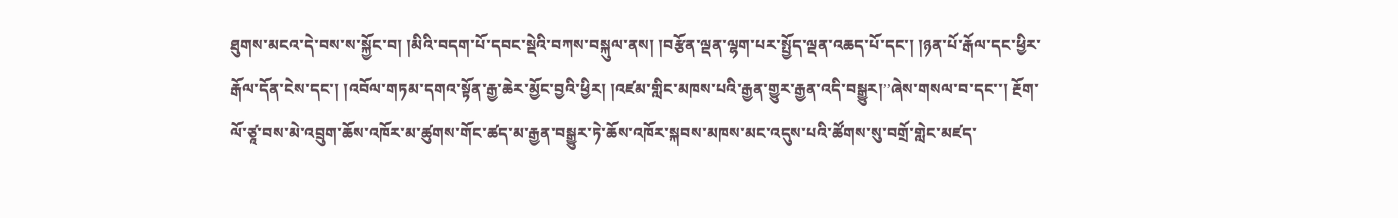ཐུགས་མངའ་དེ་བས་ས་སྐྱོང་བ། །མིའི་བདག་པོ་དབང་སྡེའི་བཀས་བསྐུལ་ནས། །བརྩོན་ལྡན་ལྷག་པར་སྤྱོད་ལྡན་འཆད་པོ་དང་། །ཉན་པོ་རྒོལ་དང་ཕྱིར་རྒོལ་དོན་ངེས་དང་། །འབོལ་གཏམ་དགའ་སྟོན་རྒྱ་ཆེར་མྱོང་བྱའི་ཕྱིར། །འཛམ་གླིང་མཁས་པའི་རྒྱན་གྱུར་རྒྱན་འདི་བསྒྱུར།’’ཞེས་གསལ་བ་དང་་། རྔོག་ལོ་ཙཱ་བས་མེ་འབྲུག་ཆོས་འཁོར་མ་ཚུགས་གོང་ཚད་མ་རྒྱན་བསྒྱུར་ཏེ་ཆོས་འཁོར་སྐབས་མཁས་མང་འདུས་པའི་ཚོགས་སུ་བགྲོ་གླེང་མཛད་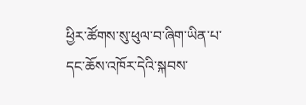ཕྱིར་ཚོགས་སུ་ཕུལ་བ་ཞིག་ཡིན་པ་དང་ཆོས་འཁོར་དེའི་སྐབས་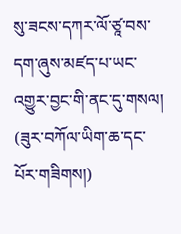སུ་ཟངས་དཀར་ལོ་ཙཱ་བས་དག་ཞུས་མཛད་པ་ཡང་འགྱུར་བྱང་གི་ནང་དུ་གསལ། (ཟུར་བཀོལ་ཡིག་ཆ་དང་པོར་གཟིགས།)